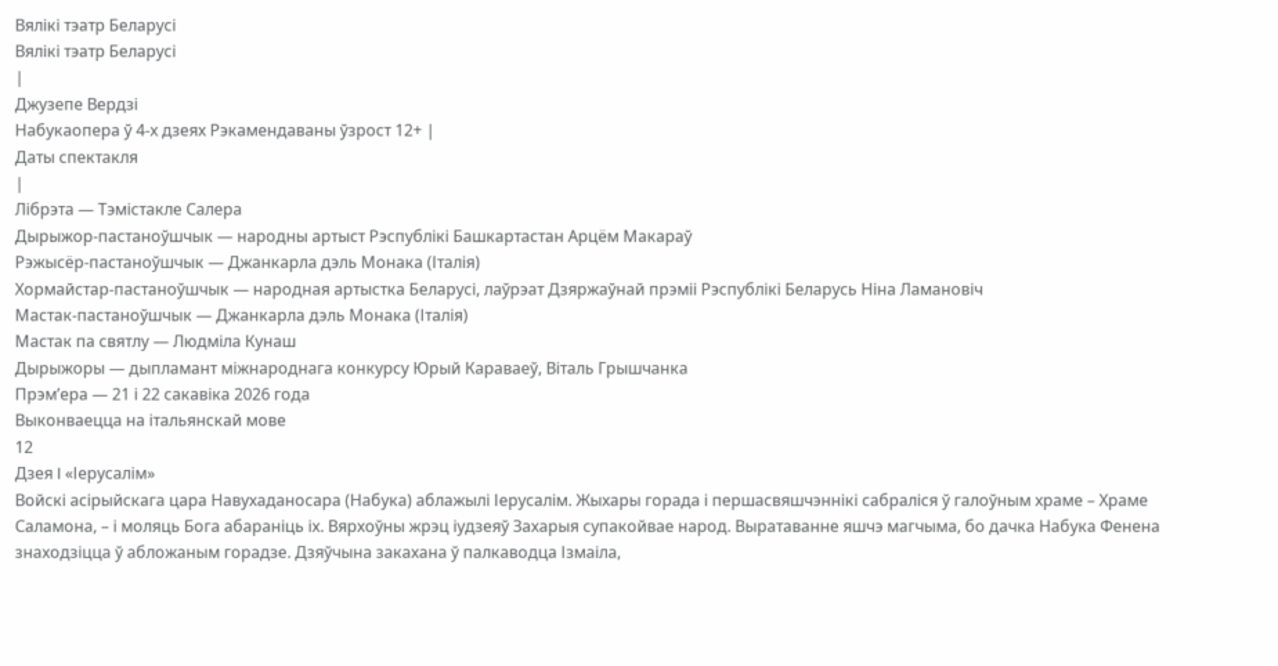Вялікі тэатр Беларусi
Вялікі тэатр Беларусi
|
Джузепе Вердзі
Набукаопера ў 4-х дзеях Рэкамендаваны ўзрост 12+ |
Даты спектакля
|
Лібрэта — Тэмістакле Салера
Дырыжор-пастаноўшчык — народны артыст Рэспублікі Башкартастан Арцём Макараў
Рэжысёр-пастаноўшчык — Джанкарла дэль Монака (Італія)
Хормайстар-пастаноўшчык — народная артыстка Беларусі, лаўрэат Дзяржаўнай прэміі Рэспублікі Беларусь Ніна Ламановіч
Мастак-пастаноўшчык — Джанкарла дэль Монака (Італія)
Мастак па святлу — Людміла Кунаш
Дырыжоры — дыпламант міжнароднага конкурсу Юрый Караваеў, Віталь Грышчанка
Прэм’ера — 21 і 22 сакавіка 2026 года
Выконваецца на італьянскай мове
12
Дзея I «Іерусалім»
Войскі асірыйскага цара Навухаданосара (Набука) аблажылі Іерусалім. Жыхары горада і першасвяшчэннікі сабраліся ў галоўным храме – Храме Саламона, – і моляць Бога абараніць іх. Вярхоўны жрэц іудзеяў Захарыя супакойвае народ. Выратаванне яшчэ магчыма, бо дачка Набука Фенена знаходзіцца ў абложаным горадзе. Дзяўчына закахана ў палкаводца Ізмаіла,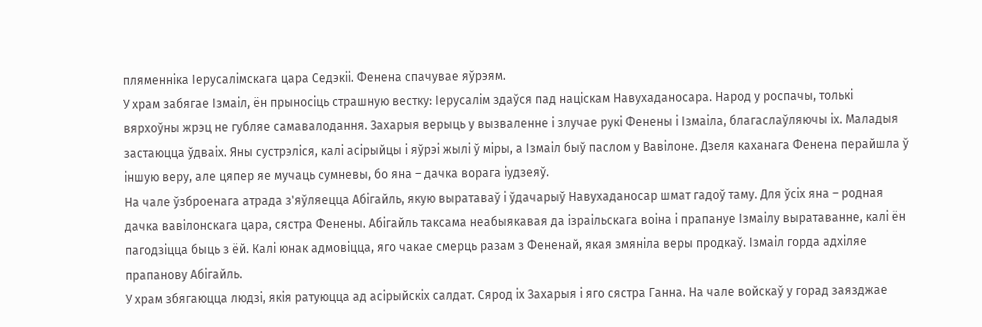пляменніка Іерусалімскага цара Седэкіі. Фенена спачувае яўрэям.
У храм забягае Ізмаіл, ён прыносіць страшную вестку: Іерусалім здаўся пад націскам Навухаданосара. Народ у роспачы, толькі вярхоўны жрэц не губляе самавалодання. Захарыя верыць у вызваленне і злучае рукі Фенены і Ізмаіла, благаслаўляючы іх. Маладыя застаюцца ўдваіх. Яны сустрэліся, калі асірыйцы і яўрэі жылі ў міры, а Ізмаіл быў паслом у Вавілоне. Дзеля каханага Фенена перайшла ў іншую веру, але цяпер яе мучаць сумневы, бо яна – дачка ворага іудзеяў.
На чале ўзброенага атрада з'яўляецца Абігайль, якую выратаваў і ўдачарыў Навухаданосар шмат гадоў таму. Для ўсіх яна – родная дачка вавілонскага цара, сястра Фенены. Абігайль таксама неабыякавая да ізраільскага воіна і прапануе Ізмаілу выратаванне, калі ён пагодзіцца быць з ёй. Калі юнак адмовіцца, яго чакае смерць разам з Фененай, якая змяніла веры продкаў. Ізмаіл горда адхіляе прапанову Абігайль.
У храм збягаюцца людзі, якія ратуюцца ад асірыйскіх салдат. Сярод іх Захарыя і яго сястра Ганна. На чале войскаў у горад заязджае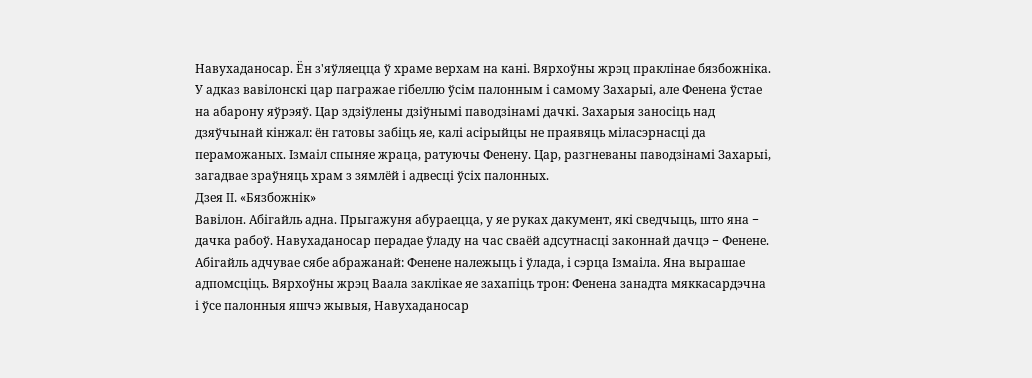Навухаданосар. Ён з'яўляецца ў храме верхам на кані. Вярхоўны жрэц праклінае бязбожніка. У адказ вавілонскі цар пагражае гібеллю ўсім палонным і самому Захарыі, але Фенена ўстае на абарону яўрэяў. Цар здзіўлены дзіўнымі паводзінамі дачкі. Захарыя заносіць над дзяўчынай кінжал: ён гатовы забіць яе, калі асірыйцы не праявяць міласэрнасці да пераможаных. Ізмаіл спыняе жраца, ратуючы Фенену. Цар, разгневаны паводзінамі Захарыі, загадвае зраўняць храм з зямлёй і адвесці ўсіх палонных.
Дзея II. «Бязбожнік»
Вавілон. Абігайль адна. Прыгажуня абураецца, у яе руках дакумент, які сведчыць, што яна − дачка рабоў. Навухаданосар перадае ўладу на час сваёй адсутнасці законнай дачцэ − Фенене. Абігайль адчувае сябе абражанай: Фенене належыць і ўлада, і сэрца Ізмаіла. Яна вырашае адпомсціць. Вярхоўны жрэц Ваала заклікае яе захапіць трон: Фенена занадта мяккасардэчна і ўсе палонныя яшчэ жывыя, Навухаданосар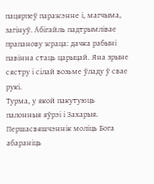пацярпеў паражэнне і, магчыма, загінуў. Абігайль падтрымлівае прапанову жраца: дачка рабыні павінна стаць царыцай. Яна зрыне сястру і сілай возьме ўладу ў свае рукі.
Турма, у якой пакутуюць палонныя яўрэі і Захарыя. Першасвяшчэннік моліць Бога абараніць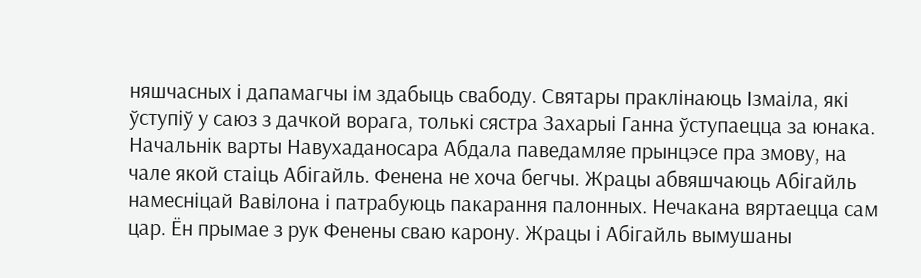няшчасных і дапамагчы ім здабыць свабоду. Святары праклінаюць Ізмаіла, які ўступіў у саюз з дачкой ворага, толькі сястра Захарыі Ганна ўступаецца за юнака.
Начальнік варты Навухаданосара Абдала паведамляе прынцэсе пра змову, на чале якой стаіць Абігайль. Фенена не хоча бегчы. Жрацы абвяшчаюць Абігайль намесніцай Вавілона і патрабуюць пакарання палонных. Нечакана вяртаецца сам цар. Ён прымае з рук Фенены сваю карону. Жрацы і Абігайль вымушаны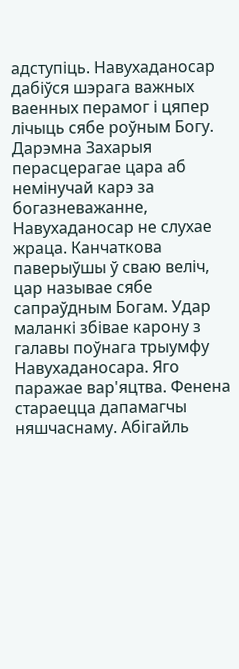адступіць. Навухаданосар дабіўся шэрага важных ваенных перамог і цяпер лічыць сябе роўным Богу. Дарэмна Захарыя перасцерагае цара аб немінучай карэ за богазневажанне, Навухаданосар не слухае жраца. Канчаткова паверыўшы ў сваю веліч, цар называе сябе сапраўдным Богам. Удар маланкі збівае карону з галавы поўнага трыумфу Навухаданосара. Яго паражае вар'яцтва. Фенена стараецца дапамагчы няшчаснаму. Абігайль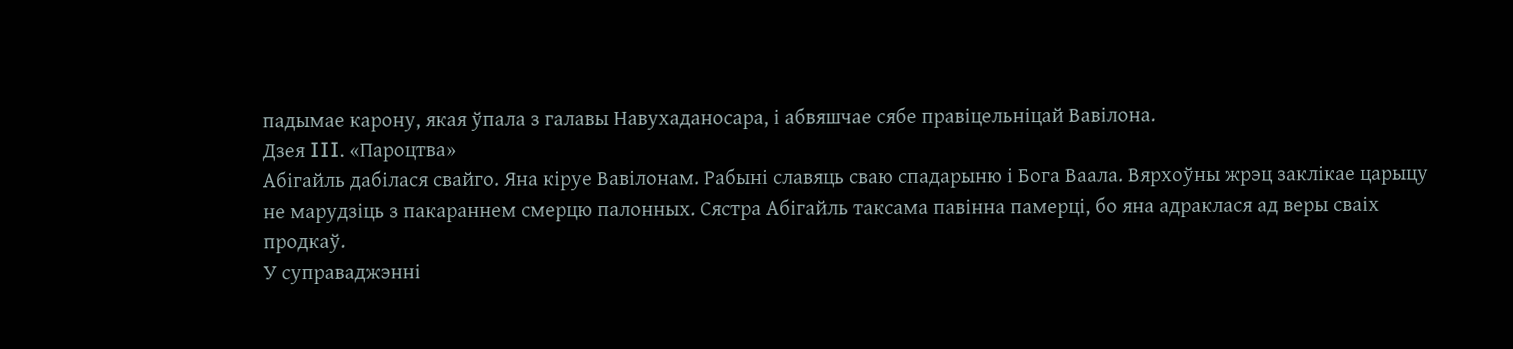падымае карону, якая ўпала з галавы Навухаданосара, і абвяшчае сябе правіцельніцай Вавілона.
Дзея III. «Пароцтва»
Абігайль дабілася свайго. Яна кіруе Вавілонам. Рабыні славяць сваю спадарыню і Бога Ваала. Вярхоўны жрэц заклікае царыцу не марудзіць з пакараннем смерцю палонных. Сястра Абігайль таксама павінна памерці, бо яна адраклася ад веры сваіх продкаў.
У суправаджэнні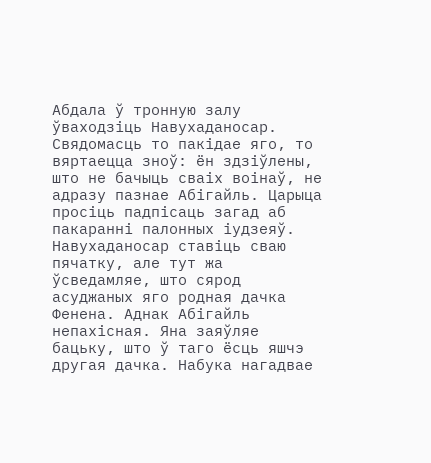Абдала ў тронную залу ўваходзіць Навухаданосар. Свядомасць то пакідае яго, то вяртаецца зноў: ён здзіўлены, што не бачыць сваіх воінаў, не адразу пазнае Абігайль. Царыца просіць падпісаць загад аб пакаранні палонных іудзеяў. Навухаданосар ставіць сваю пячатку, але тут жа ўсведамляе, што сярод асуджаных яго родная дачка Фенена. Аднак Абігайль непахісная. Яна заяўляе бацьку, што ў таго ёсць яшчэ другая дачка. Набука нагадвае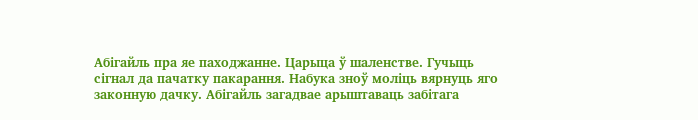Абігайль пра яе паходжанне. Царыца ў шаленстве. Гучыць сігнал да пачатку пакарання. Набука зноў моліць вярнуць яго законную дачку. Абігайль загадвае арыштаваць забітага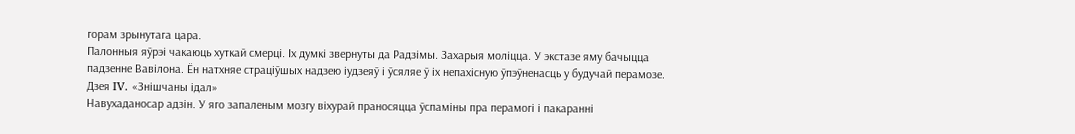горам зрынутага цара.
Палонныя яўрэі чакаюць хуткай смерці. Іх думкі звернуты да Радзімы. Захарыя моліцца. У экстазе яму бачыцца падзенне Вавілона. Ён натхняе страціўшых надзею іудзеяў і ўсяляе ў іх непахісную ўпэўненасць у будучай перамозе.
Дзея IV. «Знішчаны ідал»
Навухаданосар адзін. У яго запаленым мозгу віхурай праносяцца ўспаміны пра перамогі і пакаранні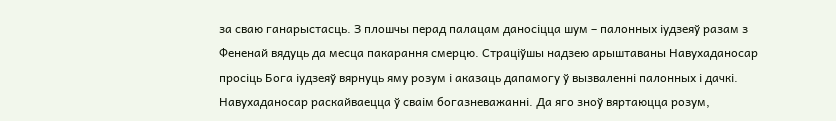за сваю ганарыстасць. З плошчы перад палацам даносіцца шум – палонных іудзеяў разам з Фененай вядуць да месца пакарання смерцю. Страціўшы надзею арыштаваны Навухаданосар просіць Бога іудзеяў вярнуць яму розум і аказаць дапамогу ў вызваленні палонных і дачкі. Навухаданосар раскайваецца ў сваім богазневажанні. Да яго зноў вяртаюцца розум,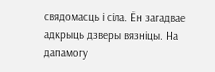свядомасць і сіла. Ён загадвае адкрыць дзверы вязніцы. На дапамогу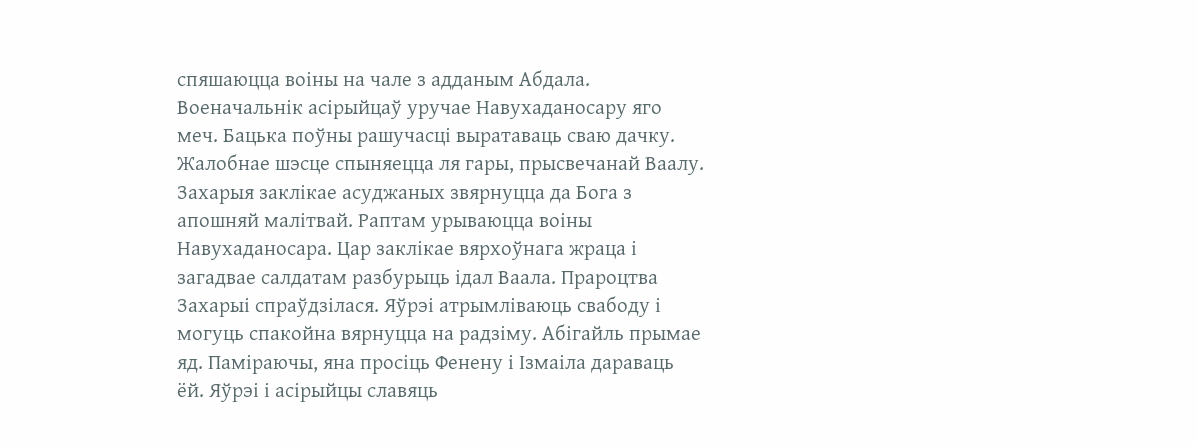спяшаюцца воіны на чале з адданым Абдала. Военачальнік асірыйцаў уручае Навухаданосару яго меч. Бацька поўны рашучасці выратаваць сваю дачку.
Жалобнае шэсце спыняецца ля гары, прысвечанай Ваалу. Захарыя заклікае асуджаных звярнуцца да Бога з апошняй малітвай. Раптам урываюцца воіны Навухаданосара. Цар заклікае вярхоўнага жраца і загадвае салдатам разбурыць ідал Ваала. Прароцтва Захарыі спраўдзілася. Яўрэі атрымліваюць свабоду і могуць спакойна вярнуцца на радзіму. Абігайль прымае яд. Паміраючы, яна просіць Фенену і Ізмаіла дараваць ёй. Яўрэі і асірыйцы славяць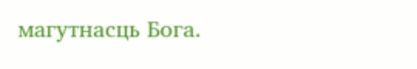магутнасць Бога.